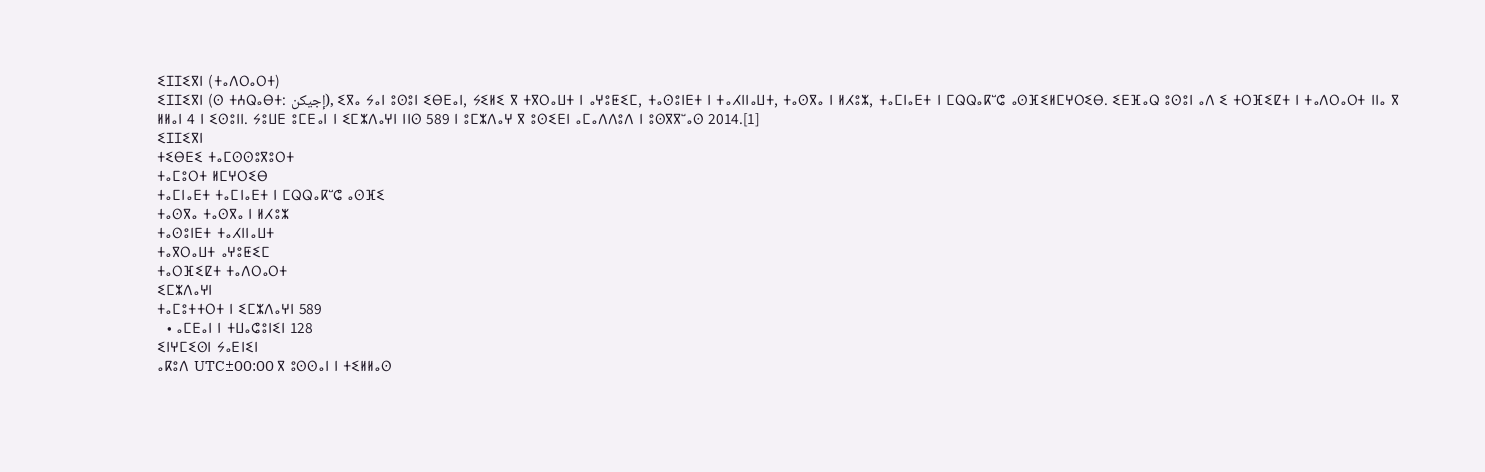ⵉⵊⵊⵉⴳⵏ (ⵜⴰⴷⵔⴰⵔⵜ)
ⵉⵊⵊⵉⴳⵏ (ⵙ ⵜⵄⵕⴰⴱⵜ: إجيكن), ⵉⴳⴰ ⵢⴰⵏ ⵓⵙⵓⵏ ⵉⴱⴹⴰⵏ, ⵢⵉⵍⵉ ⴳ ⵜⴳⵔⴰⵡⵜ ⵏ ⴰⵖⵓⵟⵉⵎ, ⵜⴰⵙⵓⵏⴹⵜ ⵏ ⵜⴰⵃⵏⵏⴰⵡⵜ, ⵜⴰⵙⴳⴰ ⵏ ⵍⵃⵓⵣ, ⵜⴰⵎⵏⴰⴹⵜ ⵏ ⵎⵕⵕⴰⴽⵯⵛ ⴰⵙⴼⵉⵍⵎⵖⵔⵉⴱ. ⵉⴹⴼⴰⵕ ⵓⵙⵓⵏ ⴰⴷ ⵉ ⵜⵔⴼⵉⵇⵜ ⵏ ⵜⴰⴷⵔⴰⵔⵜ ⵏⵏⴰ ⴳ ⵍⵍⴰⵏ 4 ⵏ ⵉⵙⵓⵏⵏ. ⵢⵓⵡⴹ ⵓⵎⴹⴰⵏ ⵏ ⵉⵎⵣⴷⴰⵖⵏ ⵏⵏⵙ 589 ⵏ ⵓⵎⵣⴷⴰⵖ ⴳ ⵓⵙⵉⴹⵏ ⴰⵎⴰⴷⴷⵓⴷ ⵏ ⵓⵙⴳⴳⵯⴰⵙ 2014.[1]
ⵉⵊⵊⵉⴳⵏ
ⵜⵉⴱⴹⵉ ⵜⴰⵎⵙⵙⵓⴳⵓⵔⵜ
ⵜⴰⵎⵓⵔⵜ ⵍⵎⵖⵔⵉⴱ
ⵜⴰⵎⵏⴰⴹⵜ ⵜⴰⵎⵏⴰⴹⵜ ⵏ ⵎⵕⵕⴰⴽⵯⵛ ⴰⵙⴼⵉ
ⵜⴰⵙⴳⴰ ⵜⴰⵙⴳⴰ ⵏ ⵍⵃⵓⵣ
ⵜⴰⵙⵓⵏⴹⵜ ⵜⴰⵃⵏⵏⴰⵡⵜ
ⵜⴰⴳⵔⴰⵡⵜ ⴰⵖⵓⵟⵉⵎ
ⵜⴰⵔⴼⵉⵇⵜ ⵜⴰⴷⵔⴰⵔⵜ
ⵉⵎⵣⴷⴰⵖⵏ
ⵜⴰⵎⵓⵜⵜⵔⵜ ⵏ ⵉⵎⵣⴷⴰⵖⵏ 589
  • ⴰⵎⴹⴰⵏ ⵏ ⵜⵡⴰⵛⵓⵏⵉⵏ 128
ⵉⵏⵖⵎⵉⵙⵏ ⵢⴰⴹⵏⵉⵏ
ⴰⴽⵓⴷ UTC±00:00 ⴳ ⵓⵙⵙⴰⵏ ⵏ ⵜⵉⵍⵍⴰⵙ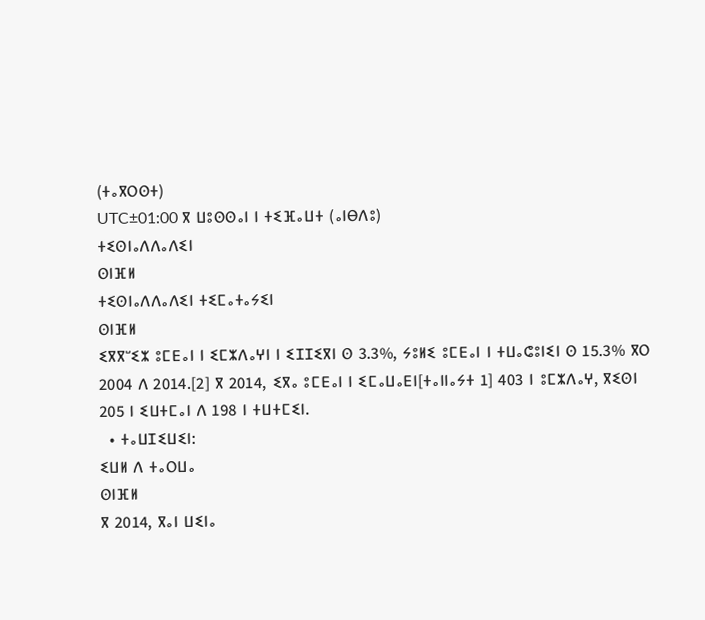(ⵜⴰⴳⵔⵙⵜ)
UTC±01:00 ⴳ ⵡⵓⵙⵙⴰⵏ ⵏ ⵜⵉⴼⴰⵡⵜ (ⴰⵏⴱⴷⵓ)
ⵜⵉⵙⵏⴰⴷⴷⴰⴷⵉⵏ
ⵙⵏⴼⵍ
ⵜⵉⵙⵏⴰⴷⴷⴰⴷⵉⵏ ⵜⵉⵎⴰⵜⴰⵢⵉⵏ
ⵙⵏⴼⵍ
ⵉⴳⴳⵯⵉⵣ ⵓⵎⴹⴰⵏ ⵏ ⵉⵎⵣⴷⴰⵖⵏ ⵏ ⵉⵊⵊⵉⴳⵏ ⵙ 3.3%, ⵢⵓⵍⵉ ⵓⵎⴹⴰⵏ ⵏ ⵜⵡⴰⵛⵓⵏⵉⵏ ⵙ 15.3% ⴳⵔ 2004 ⴷ 2014.[2] ⴳ 2014, ⵉⴳⴰ ⵓⵎⴹⴰⵏ ⵏ ⵉⵎⴰⵡⴰⴹⵏ[ⵜⴰⵏⵏⴰⵢⵜ 1] 403 ⵏ ⵓⵎⵣⴷⴰⵖ, ⴳⵉⵙⵏ 205 ⵏ ⵉⵡⵜⵎⴰⵏ ⴷ 198 ⵏ ⵜⵡⵜⵎⵉⵏ.
  • ⵜⴰⵡⵊⵉⵡⵉⵏ:
ⵉⵡⵍ ⴷ ⵜⴰⵔⵡⴰ
ⵙⵏⴼⵍ
ⴳ 2014, ⴳⴰⵏ ⵡⵉⵏⴰ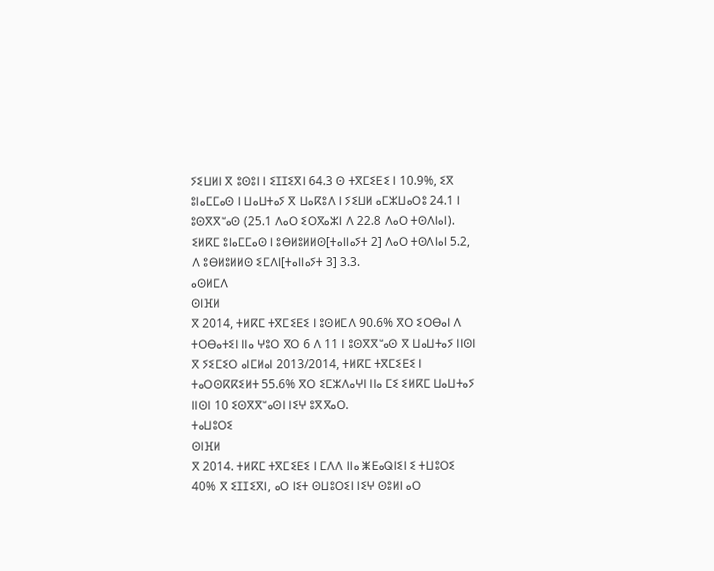ⵢⵉⵡⵍⵏ ⴳ ⵓⵙⵓⵏ ⵏ ⵉⵊⵊⵉⴳⵏ 64.3 ⵙ ⵜⴳⵎⵉⴹⵉ ⵏ 10.9%, ⵉⴳ ⵓⵏⴰⵎⵎⴰⵙ ⵏ ⵡⴰⵡⵜⴰⵢ ⴳ ⵡⴰⴽⵓⴷ ⵏ ⵢⵉⵡⵍ ⴰⵎⵣⵡⴰⵔⵓ 24.1 ⵏ ⵓⵙⴳⴳⵯⴰⵙ (25.1 ⴷⴰⵔ ⵉⵔⴳⴰⵣⵏ ⴷ 22.8 ⴷⴰⵔ ⵜⵙⴷⵏⴰⵏ). ⵉⵍⴽⵎ ⵓⵏⴰⵎⵎⴰⵙ ⵏ ⵓⴱⵍⵓⵍⵍⵙ[ⵜⴰⵏⵏⴰⵢⵜ 2] ⴷⴰⵔ ⵜⵙⴷⵏⴰⵏ 5.2, ⴷ ⵓⴱⵍⵓⵍⵍⵙ ⵉⵎⴷⵏ[ⵜⴰⵏⵏⴰⵢⵜ 3] 3.3.
ⴰⵙⵍⵎⴷ
ⵙⵏⴼⵍ
ⴳ 2014, ⵜⵍⴽⵎ ⵜⴳⵎⵉⴹⵉ ⵏ ⵓⵙⵍⵎⴷ 90.6% ⴳⵔ ⵉⵔⴱⴰⵏ ⴷ ⵜⵔⴱⴰⵜⵉⵏ ⵏⵏⴰ ⵖⵓⵔ ⴳⵔ 6 ⴷ 11 ⵏ ⵓⵙⴳⴳⵯⴰⵙ ⴳ ⵡⴰⵡⵜⴰⵢ ⵏⵏⵙⵏ ⴳ ⵢⵉⵎⵉⵔ ⴰⵏⵎⵍⴰⵏ 2013/2014, ⵜⵍⴽⵎ ⵜⴳⵎⵉⴹⵉ ⵏ ⵜⴰⵔⵙⴽⴽⵉⵍⵜ 55.6% ⴳⵔ ⵉⵎⵣⴷⴰⵖⵏ ⵏⵏⴰ ⵎⵉ ⵉⵍⴽⵎ ⵡⴰⵡⵜⴰⵢ ⵏⵏⵙⵏ 10 ⵉⵙⴳⴳⵯⴰⵙⵏ ⵏⵉⵖ ⵓⴳⴳⴰⵔ.
ⵜⴰⵡⵓⵔⵉ
ⵙⵏⴼⵍ
ⴳ 2014. ⵜⵍⴽⵎ ⵜⴳⵎⵉⴹⵉ ⵏ ⵎⴷⴷ ⵏⵏⴰ ⵥⴹⴰⵕⵏⵉⵏ ⵉ ⵜⵡⵓⵔⵉ 40% ⴳ ⵉⵊⵊⵉⴳⵏ, ⴰⵔ ⵏⵉⵜ ⵙⵡⵓⵔⵉⵏ ⵏⵉⵖ ⵙⵓⵍⵏ ⴰⵔ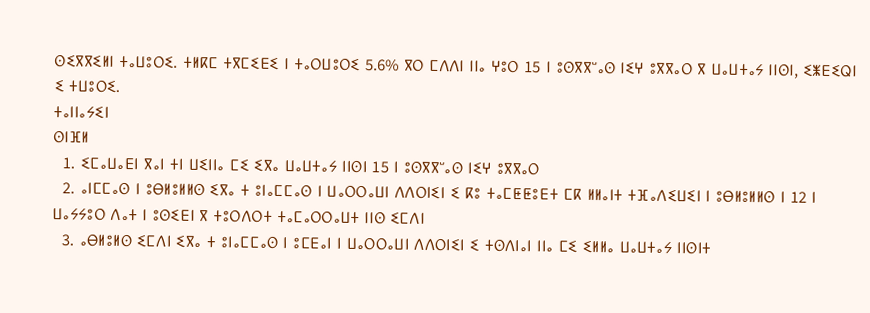ⵙⵉⴳⴳⵉⵍⵏ ⵜⴰⵡⵓⵔⵉ. ⵜⵍⴽⵎ ⵜⴳⵎⵉⴹⵉ ⵏ ⵜⴰⵔⵡⵓⵔⵉ 5.6% ⴳⵔ ⵎⴷⴷⵏ ⵏⵏⴰ ⵖⵓⵔ 15 ⵏ ⵓⵙⴳⴳⵯⴰⵙ ⵏⵉⵖ ⵓⴳⴳⴰⵔ ⴳ ⵡⴰⵡⵜⴰⵢ ⵏⵏⵙⵏ, ⵉⵥⴹⵉⵕⵏ ⵉ ⵜⵡⵓⵔⵉ.
ⵜⴰⵏⵏⴰⵢⵉⵏ
ⵙⵏⴼⵍ
  1. ⵉⵎⴰⵡⴰⴹⵏ ⴳⴰⵏ ⵜⵏ ⵡⵉⵏⵏⴰ ⵎⵉ ⵉⴳⴰ ⵡⴰⵡⵜⴰⵢ ⵏⵏⵙⵏ 15 ⵏ ⵓⵙⴳⴳⵯⴰⵙ ⵏⵉⵖ ⵓⴳⴳⴰⵔ
  2. ⴰⵏⵎⵎⴰⵙ ⵏ ⵓⴱⵍⵓⵍⵍⵙ ⵉⴳⴰ ⵜ ⵓⵏⴰⵎⵎⴰⵙ ⵏ ⵡⴰⵔⵔⴰⵡⵏ ⴷⴷⵔⵏⵉⵏ ⵉ ⴽⵓ ⵜⴰⵎⵟⵟⵓⴹⵜ ⵎⴽ ⵍⵍⴰⵏⵜ ⵜⴼⴰⴷⵉⵡⵉⵏ ⵏ ⵓⴱⵍⵓⵍⵍⵙ ⵏ 12 ⵏ ⵡⴰⵢⵢⵓⵔ ⴷⴰⵜ ⵏ ⵓⵙⵉⴹⵏ ⴳ ⵜⵓⵔⴷⵔⵜ ⵜⴰⵎⴰⵔⵔⴰⵡⵜ ⵏⵏⵙ ⵉⵎⴷⵏ
  3. ⴰⴱⵍⵓⵍⵙ ⵉⵎⴷⵏ ⵉⴳⴰ ⵜ ⵓⵏⴰⵎⵎⴰⵙ ⵏ ⵓⵎⴹⴰⵏ ⵏ ⵡⴰⵔⵔⴰⵡⵏ ⴷⴷⵔⵏⵉⵏ ⵉ ⵜⵙⴷⵏⴰⵏ ⵏⵏⴰ ⵎⵉ ⵉⵍⵍⴰ ⵡⴰⵡⵜⴰⵢ ⵏⵏⵙⵏⵜ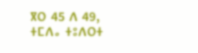ⴳⵔ 45 ⴷ 49, ⵜⵎⴷⴰ ⵜⵓⴷⵔⵜ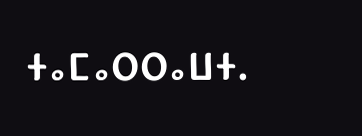ⵜⴰⵎⴰⵔⵔⴰⵡⵜ.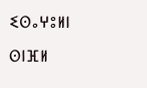ⵉⵙⴰⵖⵓⵍⵏ
ⵙⵏⴼⵍ